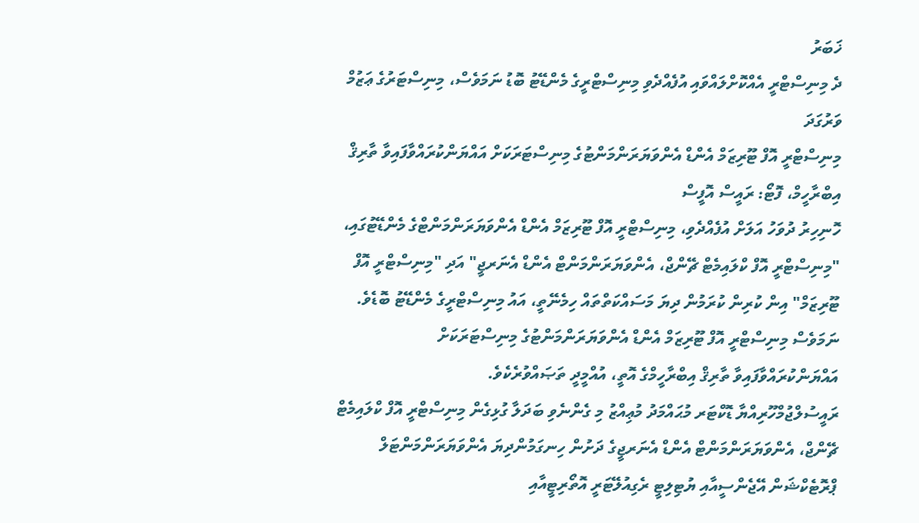ޚަބަރު
ދެ މިނިސްޓްރީ އެއްކޮށްލައްވައި އުފެއްދެވި މިނިސްޓްރީގެ މެންޑޭޓު ބޮޑު ނަމަވެސް، މިނިސްޓަރުގެ ޢަޒުމް ވަރުގަދަ
މިނިސްޓްރީ އޮފް ޓޫރިޒަމް އެންޑް އެންވަޔަރަންމަންޓުގެ މިނިސްޓަރަކަށް އައްޔަންކުރައްވާފައިވާ ތާރިޤް އިބްރާހީމް، ފޮޓޯ: ރައީސް އޮފީސް
ހޮނިހިރު ދުވަހު އަލަށް އުފެއްދެވި، މިނިސްޓްރީ އޮފް ޓޫރިޒަމް އެންޑް އެންވަޔަރަންމަންޓްގެ މެންޑޭޓުގައި، "މިނިސްޓްރީ އޮފް ކްލައިމެޓް ޗޭންޖް، އެންވަޔަރަންމަންޓް އެންޑް އެނަރޖީ" އަދި "މިނިސްޓްރީ އޮފް ޓޫރިޒަމް" އިން ކުރިން ކުރަމުން ދިޔަ މަސައްކަތްތައް ހިމެނޭތީ، އައު މިނިސްޓްރީގެ މެންޑޭޓު ބޮޑެވެ. ނަމަވެސް މިނިސްޓްރީ އޮފް ޓޫރިޒަމް އެންޑް އެންވަޔަރަންމަންޓުގެ މިނިސްޓަރަކަށް އައްޔަންކުރައްވާފައިވާ ތާރިޤް އިބްރާހީމްގެ އޮތީ، އުއްމީދީ ތަޞައްވުރެކެވެ.
ރައީސުލްޖުމްހޫރިއްޔާ ޑޮކްޓަރ މުޙައްމަދު މުޢިއްޒު މި ގެންނެވި ބަދަލާ ގުޅިގެން މިނިސްޓްރީ އޮފް ކްލައިމެޓް ޗޭންޖް، އެންވަޔަރަންމަންޓް އެންޑް އެނަރޖީގެ ދަށުން ހިނގަމުންދިޔަ އެންވަޔަރަންމަންޓަލް ޕްރޮޓެކްޝަން އޭޖެންސީއާއި ޔުޓިލިޓީ ރެގިއުލޭޓަރީ އޮތޯރިޓީއާއި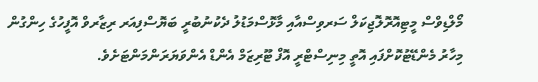މޯލްޑިވްސް މީޓިއޮރޮލޮޖިކަލް ސަރވިސްއާއި މާޅޮސްމަޑުލު ދެކުނުބުރީ ބަޔޮސްފިއަރ ރިޒާރވް އޮފީހުގެ ހިންގުން މިހާރު މެންޑޭޓުކޮށްފައި އޮތީ މިނިސްޓްރީ އޮފް ޓޫރިޒަމް އެންޑް އެންވަޔަރަންމަންޓަށެވެ.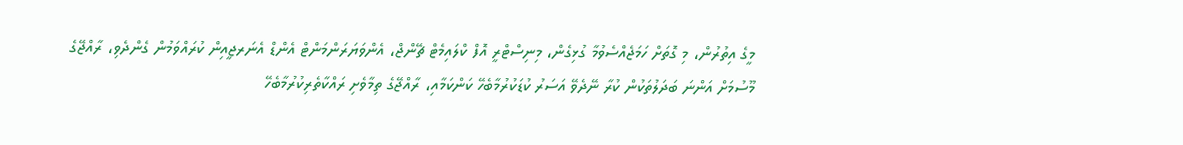މީގެ އިތުރުން، މި ގޮތަށް ހަމަޖެއްސެވުމާ ގުޅިގެން، މިނިސްޓްރީ އޮފް ކްލައިމެޓް ޗޭންޖް، އެންވަޔަރަންމަންޓް އެންޑް އެނަރޖީއިން ކުރައްވަމުން ގެންދެވި، ރާއްޖޭގެ މޫސުމަށް އަންނަ ބަދަލުތަކުން ކުރާ ނޭދެވޭ އަސަރު ކުޑަކުރުމާބެހޭ ކަންކަމާއި، ރާއްޖޭގެ ތިމާވެށި ރައްކާތެރިކުރުމާބެހޭ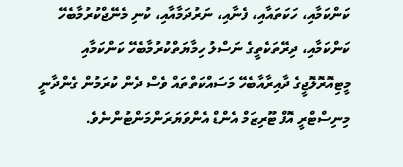ކަންކަމާއި، ހަކަތައާއި، ފެނާއި، ނަރުދަމާއާއި، ކުނި މެނޭޖްކުރުމާބެހޭ ކަންކަމާއި، ދިރޭތަކެތީގެ ނަސްލު ހިމާޔަތްކުރުމާބެހޭ ކަންކަމާއި މީޓިއޮރޮލޮޖީގެ ދާއިރާއާބެހޭ މަސައްކަތްތައް ވެސް ދެން ކުރަމުން ގެންދާނީ މިނިސްޓްރީ އޮފް ޓޫރިޒަމް އެންޑް އެންވަޔަރަންމަންޓުންނެވެ.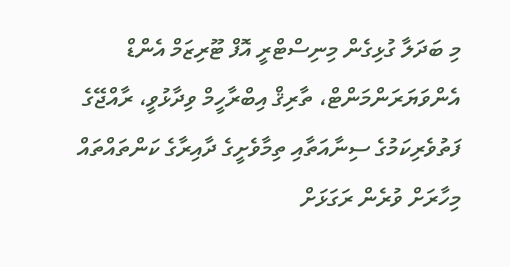މި ބަދަލާ ގުޅިގެން މިނިސްޓްރީ އޮފް ޓޫރިޒަމް އެންޑް އެންވަޔަރަންމަންޓް، ތާރިޤް އިބްރާހީމް ވިދާޅުވީ، ރާއްޖޭގެ ފަތުވެރިކަމުގެ ސިނާއަތާއި ތިމާވެށީގެ ދާއިރާގެ ކަންތައްތައް މިހާރަށް ވުރެން ރަގަޅަށް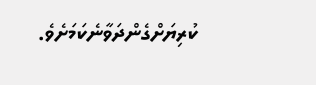ކުރިޔަށްގެންދަވާނެކަމަށެވެ.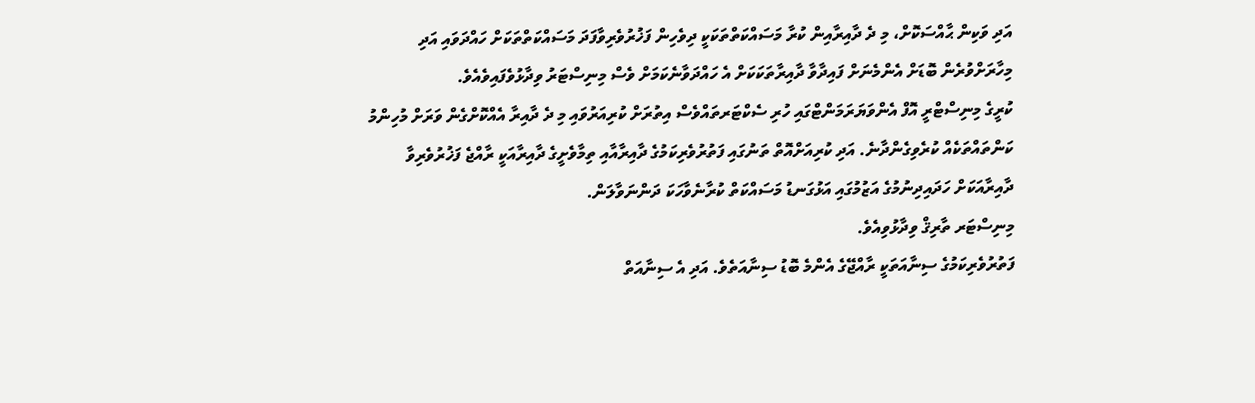އަދި ވަކިން ޙާއްސަކޮށް، މި ދެ ދާއިރާއިން ކުރާ މަސައްކަތްތަކަކީ ދިވެހިން ފަޚުރުވެރިވާފަދަ މަސައްކަތްތަކަށް ހައްދަވައި އަދި މިހާރަށްވުރެން ބޮޑަށް އެންމެނަށް ފައިދާވާ ދާއިރާތަކަކަށް އެ ހައްދަވާނެކަމަށް ވެސް މިނިސްޓަރު ވިދާޅުވެފައިވެއެވެ.
ކުރީގެ މިނިސްޓްރީ އޮފް އެންވަޔަރަމަންޓްގައި ހުރި ސެކްޓަރތައްވެސް އިތުރަށް ކުރިއަރުވައި މި ދެ ދާއިރާ އެއްކޮށްގެން ވަރަށް މުހިންމު ކަންތައްތަކެއް ކުރެވިގެންދާނެ. އަދި ކުރިއަށްއޮތް ތަނުގައި ފަތުރުވެރިކަމުގެ ދާއިރާއާއި ތިމާވެށީގެ ދާއިރާއަކީ ރާއްޖެ ފަޚުރުވެރިވާ ދާއިރާއަކަށް ހަދައިދިނުމުގެ އަޒުމުގައި އަޅުގަނޑު މަސައްކަތް ކުރާނެވާހަކަ ދަންނަވާލަން.
މިނިސްޓަރ ތާރިޤް ވިދާޅުވިއެވެ.
ފަތުރުވެރިކަމުގެ ސިނާއަތަކީ ރާއްޖޭގެ އެންމެ ބޮޑު ސިނާއަތެވެ. އަދި އެ ސިނާއަތް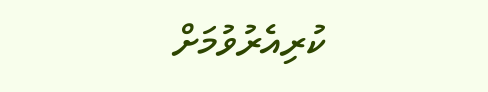ކުރިއެރުވުމަށް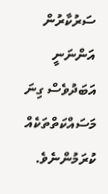ސަރުކާރުން އަންނަނީ އަބަދުވެސް ގިނަ މަސައްކަތްތަކެއް ކުރަމުންނެވެ.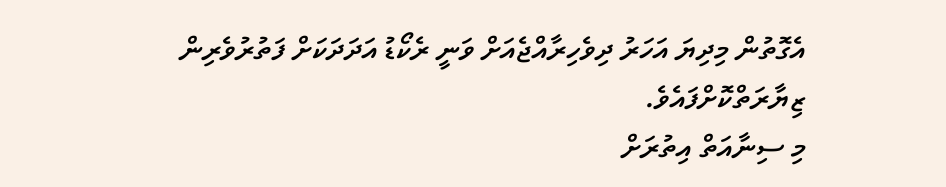އެގޮތުން މިދިޔަ އަހަރު ދިވެހިރާއްޖެއަށް ވަނީ ރެކޯޑު އަދަދަކަށް ފަތުރުވެރިން ޒިޔާރަތްކޮށްފައެވެ.
މި ސިނާއަތް އިތުރަށް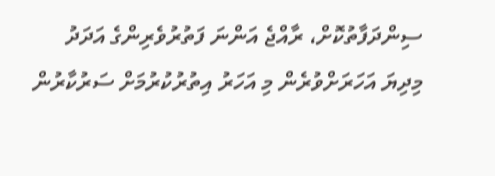ސިންދަފާތުކޮށް، ރާއްޖެ އަންނަ ފަތުރުވެރިންގެ އަދަދު މިދިޔަ އަހަރަށްވުރެން މި އަހަރު އިތުރުކުރުމަށް ސަރުކާރުން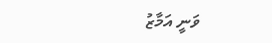ވަނީ އަމާޒު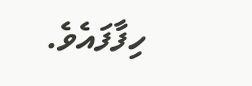ހިފާފައެވެ.